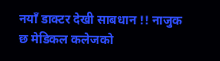नयाँ डाक्टर देखी साबधान !! नाजुक छ मेडिकल कलेजको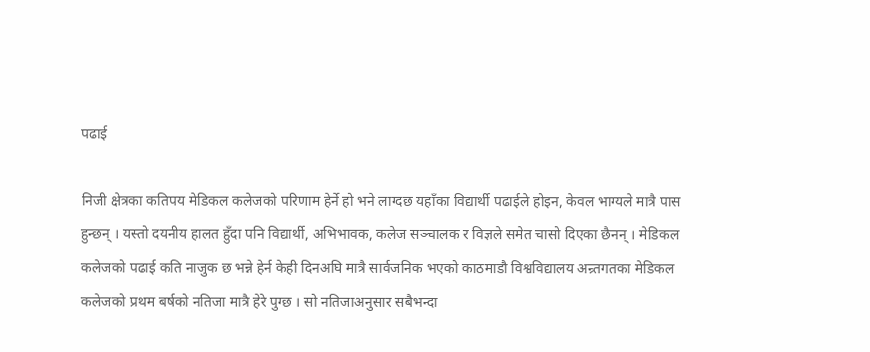पढाई

निजी क्षेत्रका कतिपय मेडिकल कलेजको परिणाम हेर्ने हो भने लाग्दछ यहाँका विद्यार्थी पढाईले होइन, केवल भाग्यले मात्रै पास हुन्छन् । यस्तो दयनीय हालत हुँदा पनि विद्यार्थी, अभिभावक, कलेज सञ्चालक र विज्ञले समेत चासो दिएका छैनन् । मेडिकल कलेजको पढाई कति नाजुक छ भन्ने हेर्न केही दिनअघि मात्रै सार्वजनिक भएको काठमाडौ विश्वविद्यालय अन्र्तगतका मेडिकल कलेजको प्रथम बर्षको नतिजा मात्रै हेरे पुग्छ । सो नतिजाअनुसार सबैभन्दा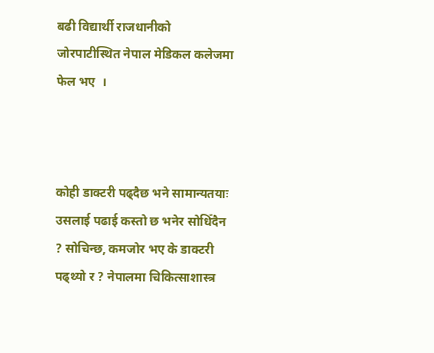बढी विद्यार्थी राजधानीको जोरपाटीस्थित नेपाल मेडिकल कलेजमा फेल भए  ।



कोही डाक्टरी पढ्दैछ भने सामान्यतयाः उसलाई पढाई कस्तो छ भनेर सोधिँदैन ? सोचिन्छ, कमजोर भए के डाक्टरी पढ्थ्यो र ? नेपालमा चिकित्साशास्त्र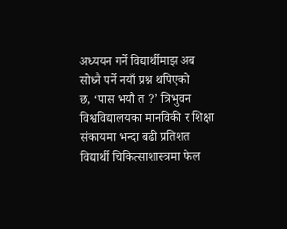अध्ययन गर्ने विद्यार्थीमाझ अब सोध्नै पर्ने नयाँ प्रश्न थपिएको
छ, ‘पास भयौ त ?’ त्रिभुवन विश्वविद्यालयका मानविकी र शिक्षा संकायमा भन्दा बढी प्रतिशत विद्यार्थी चिकित्साशास्त्रमा फेल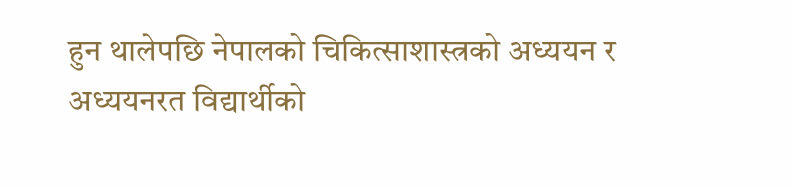हुन थालेपछि नेपालको चिकित्साशास्त्रको अध्ययन र अध्ययनरत विद्यार्थीको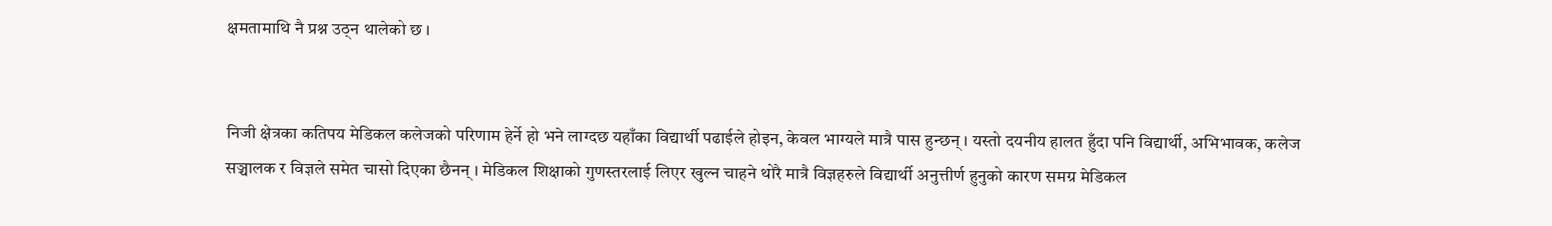क्षमतामाथि नै प्रश्न उठ्न थालेको छ ।


निजी क्षेत्रका कतिपय मेडिकल कलेजको परिणाम हेर्ने हो भने लाग्दछ यहाँका विद्यार्थी पढाईले होइन, केवल भाग्यले मात्रै पास हुन्छन् । यस्तो दयनीय हालत हुँदा पनि विद्यार्थी, अभिभावक, कलेज सञ्चालक र विज्ञले समेत चासो दिएका छैनन् । मेडिकल शिक्षाको गुणस्तरलाई लिएर खुल्न चाहने थोरै मात्रै विज्ञहरुले विद्यार्थी अनुत्तीर्ण हुनुको कारण समग्र मेडिकल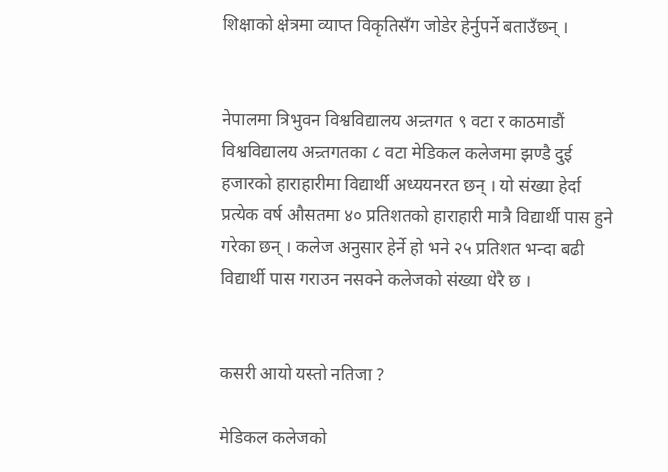शिक्षाको क्षेत्रमा व्याप्त विकृतिसँग जोडेर हेर्नुपर्ने बताउँछन् ।


नेपालमा त्रिभुवन विश्वविद्यालय अन्र्तगत ९ वटा र काठमाडौं विश्वविद्यालय अन्र्तगतका ८ वटा मेडिकल कलेजमा झण्डै दुई हजारको हाराहारीमा विद्यार्थी अध्ययनरत छन् । यो संख्या हेर्दा प्रत्येक वर्ष औसतमा ४० प्रतिशतको हाराहारी मात्रै विद्यार्थी पास हुने गरेका छन् । कलेज अनुसार हेर्ने हो भने २५ प्रतिशत भन्दा बढी विद्यार्थी पास गराउन नसक्ने कलेजको संख्या धेरै छ ।


कसरी आयो यस्तो नतिजा ?

मेडिकल कलेजको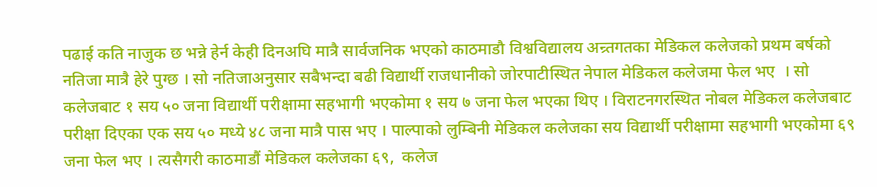पढाई कति नाजुक छ भन्ने हेर्न केही दिनअघि मात्रै सार्वजनिक भएको काठमाडौ विश्वविद्यालय अन्र्तगतका मेडिकल कलेजको प्रथम बर्षको नतिजा मात्रै हेरे पुग्छ । सो नतिजाअनुसार सबैभन्दा बढी विद्यार्थी राजधानीको जोरपाटीस्थित नेपाल मेडिकल कलेजमा फेल भए  । सो कलेजबाट १ सय ५० जना विद्यार्थी परीक्षामा सहभागी भएकोमा १ सय ७ जना फेल भएका थिए । विराटनगरस्थित नोबल मेडिकल कलेजबाट परीक्षा दिएका एक सय ५० मध्ये ४८ जना मात्रै पास भए । पाल्पाको लुम्बिनी मेडिकल कलेजका सय विद्यार्थी परीक्षामा सहभागी भएकोमा ६९ जना फेल भए । त्यसैगरी काठमाडौं मेडिकल कलेजका ६९,  कलेज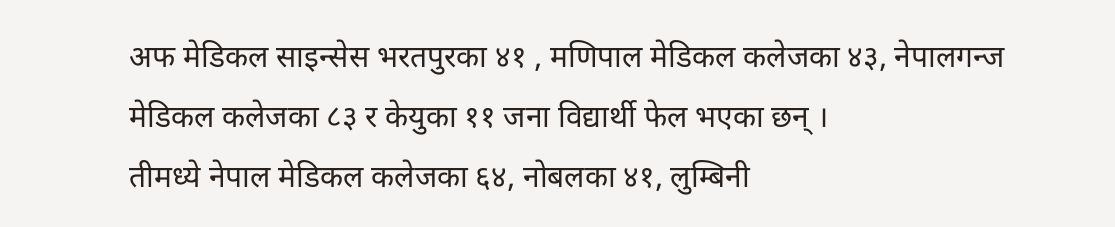अफ मेडिकल साइन्सेस भरतपुरका ४१ , मणिपाल मेडिकल कलेजका ४३, नेपालगन्ज मेडिकल कलेजका ८३ र केयुका ११ जना विद्यार्थी फेल भएका छन् ।
तीमध्ये नेपाल मेडिकल कलेजका ६४, नोबलका ४१, लुम्बिनी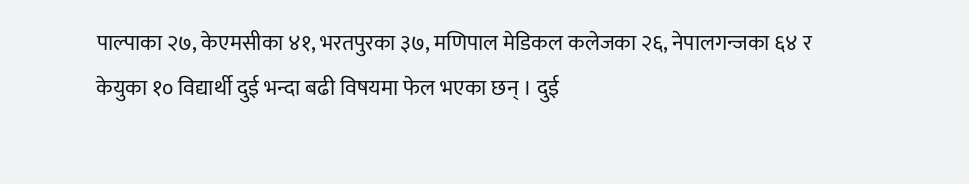पाल्पाका २७, केएमसीका ४१, भरतपुरका ३७, मणिपाल मेडिकल कलेजका २६, नेपालगन्जका ६४ र केयुका १० विद्यार्थी दुई भन्दा बढी विषयमा फेल भएका छन् । दुई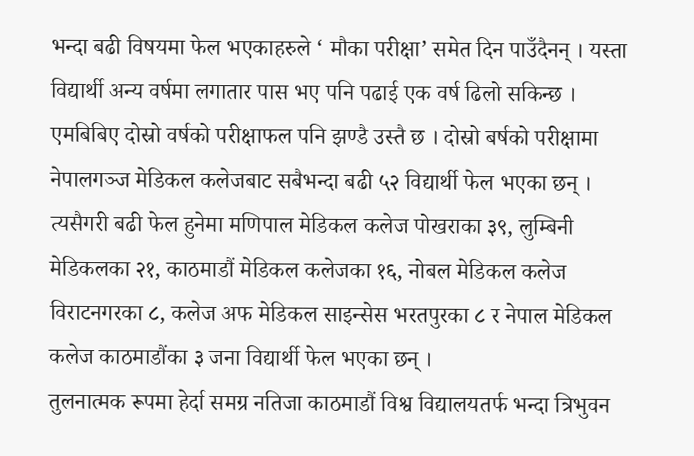भन्दा बढी विषयमा फेल भएकाहरुले ‘ मौका परीक्षा’ समेत दिन पाउँदैनन् । यस्ता विद्यार्थी अन्य वर्षमा लगातार पास भए पनि पढाई एक वर्ष ढिलो सकिन्छ ।
एमबिबिए दोस्रो वर्षको परीक्षाफल पनि झण्डै उस्तै छ । दोस्रो बर्षको परीक्षामा नेपालगञ्ज मेडिकल कलेजबाट सबैभन्दा बढी ५२ विद्यार्थी फेल भएका छन् । त्यसैगरी बढी फेल हुनेमा मणिपाल मेडिकल कलेज पोखराका ३९, लुम्बिनी मेडिकलका २१, काठमाडौं मेडिकल कलेजका १६, नोबल मेडिकल कलेज विराटनगरका ८, कलेज अफ मेडिकल साइन्सेस भरतपुरका ८ र नेपाल मेडिकल कलेज काठमाडौंका ३ जना विद्यार्थी फेल भएका छन् ।
तुलनात्मक रूपमा हेर्दा समग्र नतिजा काठमाडौं विश्व विद्यालयतर्फ भन्दा त्रिभुवन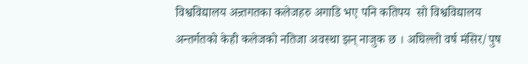विश्वविद्यालय अन्र्तगतका कलेजहरु अगाडि भए पनि कतिपय  सो विश्वविद्यालय अन्तर्गतको केही कलेजको नतिजा अवस्था झन् नाजुक छ । अघिल्लो वर्ष मंसिर/पुष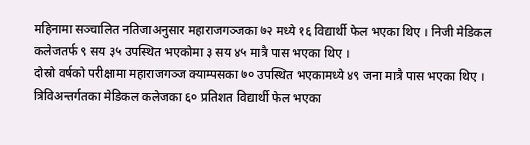महिनामा सञ्चालित नतिजाअनुसार महाराजगञ्जका ७२ मध्ये १६ विद्यार्थी फेल भएका थिए । निजी मेडिकल कलेजतर्फ ९ सय ३५ उपस्थित भएकोमा ३ सय ४५ मात्रै पास भएका थिए ।
दोस्रो वर्षको परीक्षामा महाराजगञ्ज क्याम्पसका ७० उपस्थित भएकामध्ये ४९ जना मात्रै पास भएका थिए । त्रिविअन्तर्गतका मेडिकल कलेजका ६० प्रतिशत विद्यार्थी फेल भएका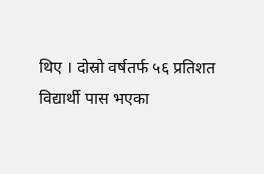थिए । दोस्रो वर्षतर्फ ५६ प्रतिशत विद्यार्थी पास भएका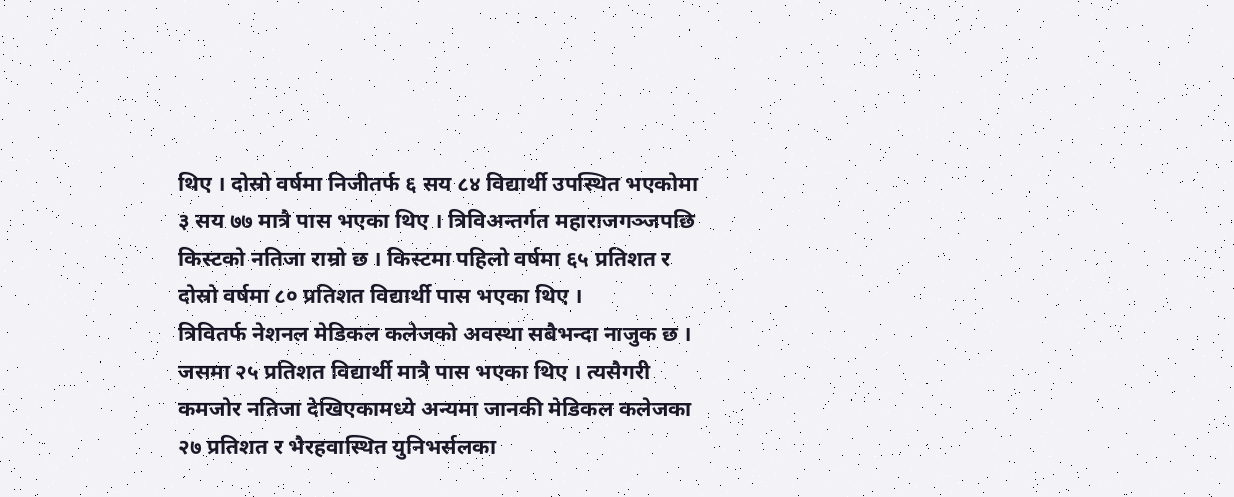थिए । दोस्रो वर्षमा निजीतर्फ ६ सय ८४ विद्यार्थी उपस्थित भएकोमा ३ सय ७७ मात्रै पास भएका थिए । त्रिविअन्तर्गत महाराजगञ्जपछि किस्टको नतिजा राम्रो छ । किस्टमा पहिलो वर्षमा ६५ प्रतिशत र दोस्रो वर्षमा ८० प्रतिशत विद्यार्थी पास भएका थिए ।
त्रिवितर्फ नेशनल मेडिकल कलेजको अवस्था सबैभन्दा नाजुक छ । जसमा २५ प्रतिशत विद्यार्थी मात्रै पास भएका थिए । त्यसैगरी कमजोर नतिजा देखिएकामध्ये अन्यमा जानकी मेडिकल कलेजका २७ प्रतिशत र भैरहवास्थित युनिभर्सलका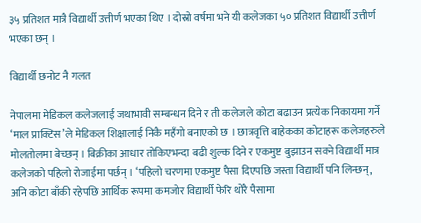३५ प्रतिशत मात्रै विद्यार्थी उत्तीर्ण भएका थिए । दोस्रो वर्षमा भने यी कलेजका ५० प्रतिशत विद्यार्थी उत्तीर्ण भएका छन् ।

विद्यार्थी छनोट नै गलत

नेपालमा मेडिकल कलेजलाई जथाभावी सम्बन्धन दिने र ती कलेजले कोटा बढाउन प्रत्येक निकायमा गर्ने ‘माल प्राक्टिस’ले मेडिकल शिक्षालाई निकै महँगो बनाएको छ । छात्रवृत्ति बाहेकका कोटाहरू कलेजहरुले मोलतोलमा बेच्छन् । बिक्रीका आधार तोकिएभन्दा बढी शुल्क दिने र एकमुष्ट बुझाउन सक्ने विद्यार्थी मात्र कलेजको पहिलो रोजाईमा पर्छन् । ‘पहिलो चरणमा एकमुष्ट पैसा दिएपछि जस्ता विद्यार्थी पनि लिन्छन्, अनि कोटा बाँकी रहेपछि आर्थिक रूपमा कमजोर विद्यार्थी फेरि थोरै पैसामा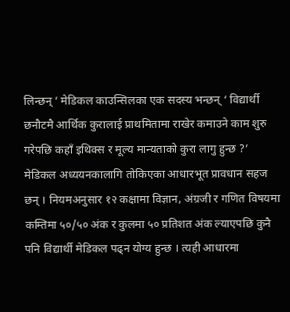लिन्छन् ’ मेडिकल काउन्सिलका एक सदस्य भन्छन् ‘ विद्यार्थी छनौटमै आर्थिक कुरालाई प्राथमितामा राखेर कमाउने काम शुरु गरेपछि कहाँ इथिक्स र मूल्य मान्यताको कुरा लागु हुन्छ ?’
मेडिकल अध्ययनकालागि तोकिएका आधारभूत प्रावधान सहज छन् । नियमअनुसार १२ कक्षामा विज्ञान, अंग्रजी र गणित विषयमा कम्तिमा ५०/५० अंक र कुलमा ५० प्रतिशत अंक ल्याएपछि कुनै पनि विद्यार्थी मेडिकल पढ्न योग्य हुन्छ । त्यही आधारमा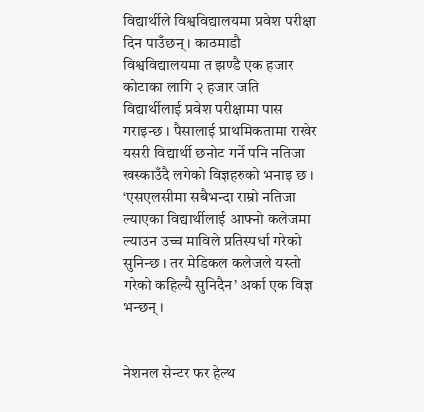विद्यार्थीले विश्वविद्यालयमा प्रवेश परीक्षा दिन पाउँछन् । काठमाडौ विश्वविद्यालयमा त झण्डै एक हजार कोटाका लागि २ हजार जति विद्यार्थीलाई प्रवेश परीक्षामा पास गराइन्छ । पैसालाई प्राथमिकतामा राखेर यसरी विद्यार्थी छनोट गर्ने पनि नतिजा खस्काउँदै लगेको विज्ञहरुको भनाइ छ । ‘एसएलसीमा सबैभन्दा राम्रो नतिजा ल्याएका विद्यार्थीलाई आफ्नो कलेजमा ल्याउन उच्च माविले प्रतिस्पर्धा गरेको सुनिन्छ । तर मेडिकल कलेजले यस्तो गरेको कहिल्यै सुनिदैन’ अर्का एक विज्ञ भन्छन् ।


नेशनल सेन्टर फर हेल्थ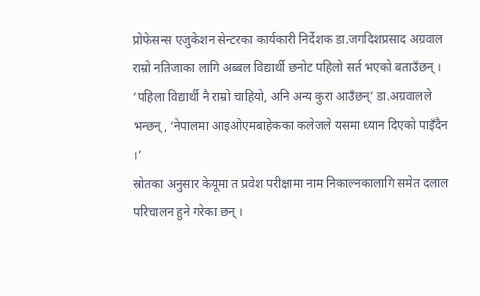प्रोफेसन्स एजुकेशन सेन्टरका कार्यकारी निर्देशक डा.जगदिशप्रसाद अग्रवाल राम्रो नतिजाका लागि अब्बल विद्यार्थी छनोट पहिलो सर्त भएको बताउँछन् । ‘पहिला विद्यार्थी नै राम्रो चाहियो, अनि अन्य कुरा आउँछन्’ डा.अग्रवालले भन्छन्, ‘नेपालमा आइओएमबाहेकका कलेजले यसमा ध्यान दिएको पाइँदैन ।’
स्रोतका अनुसार केयूमा त प्रवेश परीक्षामा नाम निकाल्नकालागि समेत दलाल परिचालन हुने गरेका छन् ।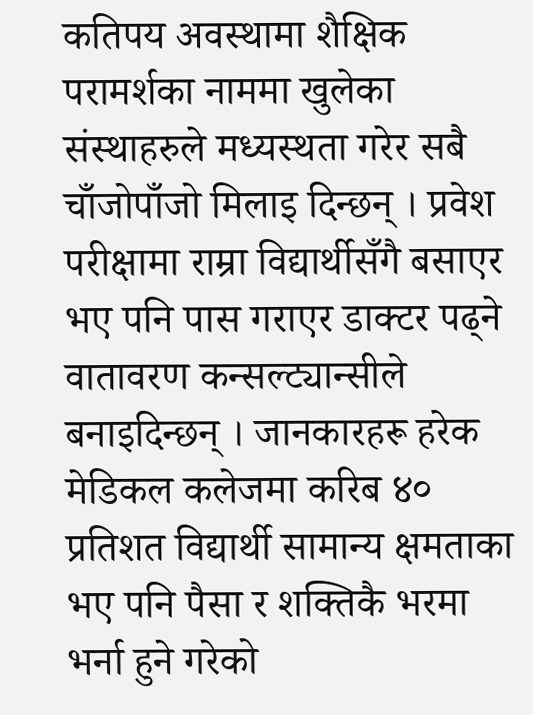कतिपय अवस्थामा शैक्षिक परामर्शका नाममा खुलेका संस्थाहरुले मध्यस्थता गरेर सबै चाँजोपाँजो मिलाइ दिन्छन् । प्रवेश परीक्षामा राम्रा विद्यार्थीसँगै बसाएर भए पनि पास गराएर डाक्टर पढ्ने वातावरण कन्सल्ट्यान्सीले बनाइदिन्छन् । जानकारहरू हरेक मेडिकल कलेजमा करिब ४० प्रतिशत विद्यार्थी सामान्य क्षमताका भए पनि पैसा र शक्तिकै भरमा भर्ना हुने गरेको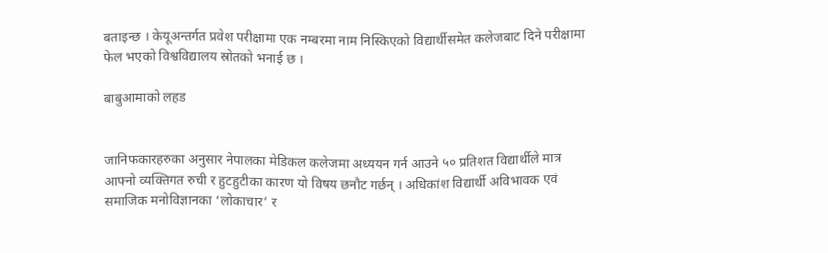बताइन्छ । केयूअन्तर्गत प्रवेश परीक्षामा एक नम्बरमा नाम निस्किएको विद्यार्थीसमेत कलेजबाट दिने परीक्षामा फेल भएको विश्वविद्यालय स्रोतको भनाई छ ।

बाबुआमाको लहड


जानिफकारहरुका अनुसार नेपालका मेडिकल कलेजमा अध्ययन गर्न आउने ५० प्रतिशत विद्यार्थीले मात्र आफ्नो व्यक्तिगत रुची र हुटहुटीका कारण यो विषय छनौट गर्छन् । अधिकांश विद्यार्थी अविभावक एवं समाजिक मनोविज्ञानका ‘लोकाचार’ र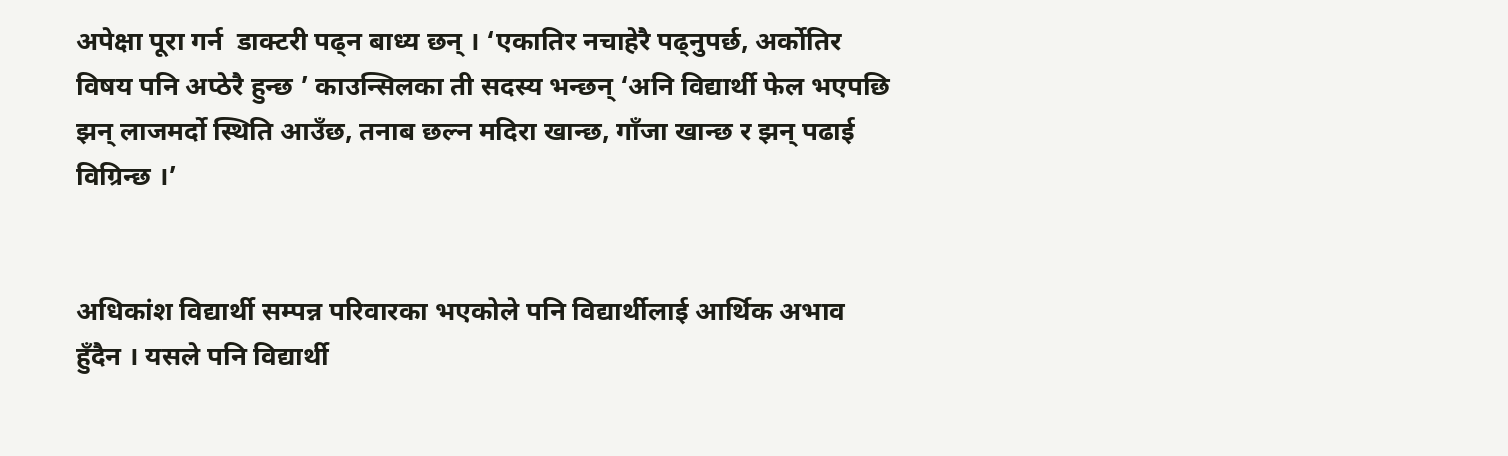अपेक्षा पूरा गर्न  डाक्टरी पढ्न बाध्य छन् । ‘एकातिर नचाहेरै पढ्नुपर्छ, अर्कोतिर विषय पनि अप्ठेरै हुन्छ ’ काउन्सिलका ती सदस्य भन्छन् ‘अनि विद्यार्थी फेल भएपछि झन् लाजमर्दो स्थिति आउँछ, तनाब छल्न मदिरा खान्छ, गाँजा खान्छ र झन् पढाई विग्रिन्छ ।’


अधिकांश विद्यार्थी सम्पन्न परिवारका भएकोले पनि विद्यार्थीलाई आर्थिक अभाव हुँदैन । यसले पनि विद्यार्थी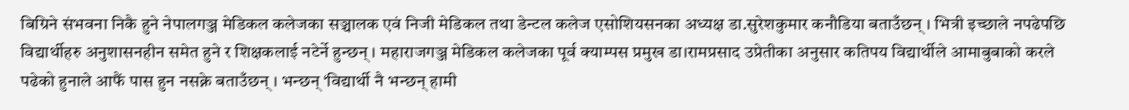बिग्रिने संभवना निकै हुने नेपालगञ्ज मेडिकल कलेजका सञ्चालक एवं निजी मेडिकल तथा डेन्टल कलेज एसोशियसनका अध्यक्ष डा.सुरेशकुमार कनौडिया बताउँछन् । भित्री इच्छाले नपढेपछि विद्यार्थीहरु अनुशासनहीन समेत हुने र शिक्षकलाई नटेर्ने हुन्छन् । महाराजगञ्ज मेडिकल कलेजका पूर्व क्याम्पस प्रमुख डा।रामप्रसाद उप्रेतीका अनुसार कतिपय विद्यार्थीले आमाबुबाको करले पढेको हुनाले आफैं पास हुन नसक्ने बताउँछन् । भन्छन् ‘विद्यार्थी नै भन्छन् हामी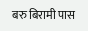बरु बिरामी पास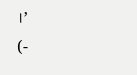।’
(-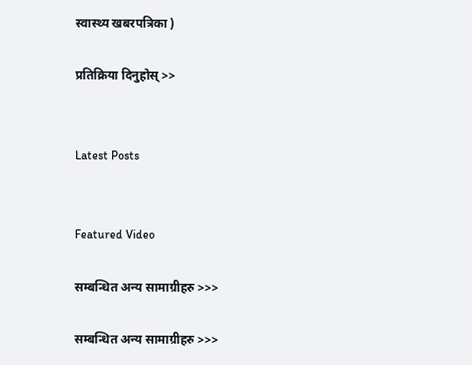स्वास्थ्य खबरपत्रिका )

प्रतिक्रिया दिनुहोस् >>


Latest Posts


Featured Video

सम्बन्धित अन्य सामाग्रीहरु >>>

सम्बन्धित अन्य सामाग्रीहरु >>>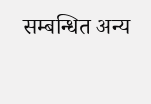सम्बन्धित अन्य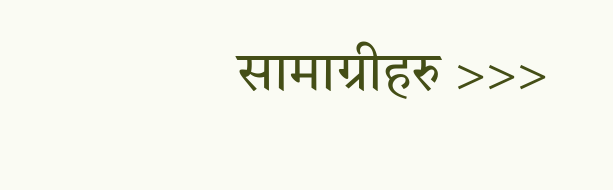सामाग्रीहरु >>>